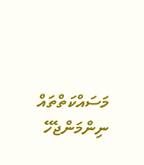މަސައްކަތްތައް ނިންމަންޖެހޭ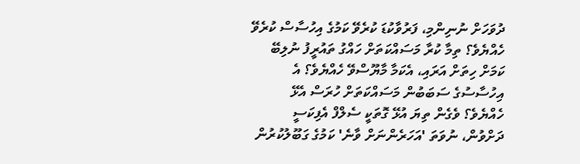ދުވަހަށް ނުނިންމި، ފަރުވާކުޑަ ކުރެވޭ ކަމުގެ އިހުސާސް ކުރެވޭ ހެއްޔެވެ؟ ތިމާ ކުރާ މަސައްކަތަށް ހައްގު ތައުރީފު ނުލިބޭ ކަމަށް ހިތަށް އަރައި، އެކަމާ މާޔޫސްވޭ ހެއްޔެވެ؟ އެ އިހުސާސުގެ ސަބަބުން މަސައްކަތަށް ހުރަސް އެޅޭ ހެއްޔެވެ؟ ވެގެން ތިޔަ އުޅޭ ގޮތަކީ ސެލްފް އެފިކަސީ ދަށްވުން، ނުވަތަ 'އަހަރެންނަށް ވާނެ' ކަމުގެ ގަބޫލުކުރުން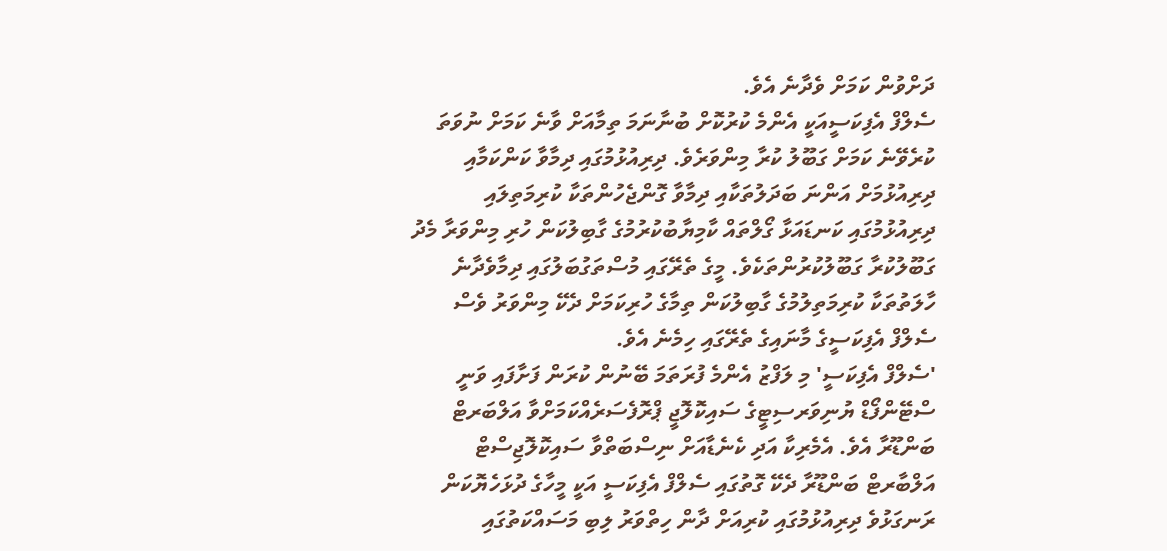ދަށްވުން ކަމަށް ވެދާނެ އެވެ.
ސެލްފް އެފިކަސީއަކީ އެންމެ ކުރުކޮށް ބުނާނަމަ ތިމާއަށް ވާނެ ކަމަށް ނުވަތަ ކުރެވޭނެ ކަމަށް ގަބޫލު ކުރާ މިންވަރެވެ. ދިރިއުޅުމުގައި ދިމާވާ ކަންކަމާއި ދިރިއުޅުމަށް އަންނަ ބަދަލުތަކާއި ދިމާވާ ގޮންޖެހުންތަކާ ކުރިމަތިލައި ދިރިއުޅުމުގައި ކަނޑައަޅާ ގޯލްތައް ކާމިޔާބުކުރުމުގެ ގާބިލުކަން ހުރި މިންވަރާ މެދު ގަބޫލުކުރާ ގަބޫލުކުރުންތަކެވެ. މީގެ ތެރޭގައި މުސްތަގުބަލުގައި ދިމާވެދާނެ ހާލަތުތަކާ ކުރިމަތިލުމުގެ ގާބިލުކަން ތިމާގެ ހުރިކަމަށް ދެކޭ މިންވަރު ވެސް ސެލްފް އެފިކަސީގެ މާނައިގެ ތެރޭގައި ހިމެނެ އެވެ.
'ސެލްފް އެފިކަސީ' މި ލަފްޒު އެންމެ ފުރަތަމަ ބޭނުން ކުރަން ފަށާފައި ވަނީ ސްޓޭންފޯޑް ޔުނިވަރސިޓީގެ ސައިކޮލޮޖީ ޕްރޮފެސަރެއްކަމަށްވާ އަލްބަރޓް ބަންޑޫރާ އެވެ. އެމެރިކާ އަދި ކެނެޑާއަށް ނިސްބަތްވާ ސައިކޮލޮޖިސްޓް އަލްބާރޓް ބަންޑޫރާ ދެކޭ ގޮތުގައި ސެލްފް އެފިކަސީ އަކީ މީހާގެ ދުޅަހެޔޮކަން ރަނގަޅުވެ ދިރިއުޅުމުގައި ކުރިއަށް ދާން ހިތްވަރު ލިބި މަސައްކަތުގައި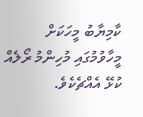ކާމިޔާބު މީހަކަށް މީހާވުމުގައި މުހިންމު ރޯލެއް ކުޅޭ އެއްޗެކެވެ.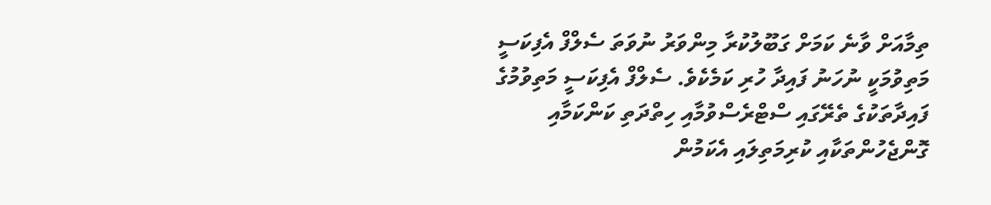ތިމާއަށް ވާނެ ކަމަށް ގަބޫލުކުރާ މިންވަރު ނުވަތަ ސެލްފް އެފިކަސީ މަތިވުމަކީ ނުހަނު ފައިދާ ހުރި ކަމެކެވެ. ސެލްފް އެފިކަސީ މަތިވުމުގެ ފައިދާތަކުގެ ތެރޭގައި ސްޓްރެސްވުމާއި ހިތްދަތި ކަންކަމާއި ގޮންޖެހުންތަކާއި ކުރިމަތިލައި އެކަމުން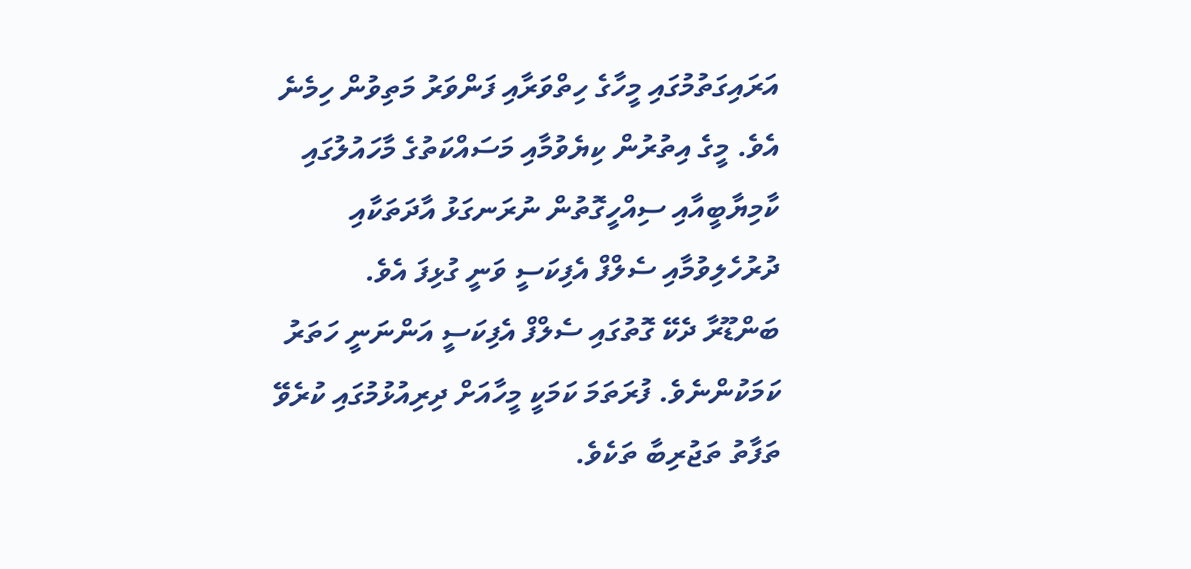އަރައިގަތުމުގައި މީހާގެ ހިތްވަރާއި ފަންވަރު މަތިވުން ހިމެނެ އެވެ. މީގެ އިތުރުން ކިޔެވުމާއި މަސައްކަތުގެ މާހައުލުގައި ކާމިޔާބީއާއި ސިއްހީގޮތުން ނުރަނގަޅު އާދަތަކާއި ދުރުހެލިވުމާއި ސެލްފް އެފިކަސީ ވަނީ ގުޅިފަ އެވެ.
ބަންޑޫރާ ދެކޭ ގޮތުގައި ސެލްފް އެފިކަސީ އަންނަނީ ހަތަރު ކަމަކުންނެވެ. ފުރަތަމަ ކަމަކީ މީހާއަށް ދިރިއުޅުމުގައި ކުރެވޭ ތަފާތު ތަޖުރިބާ ތަކެވެ.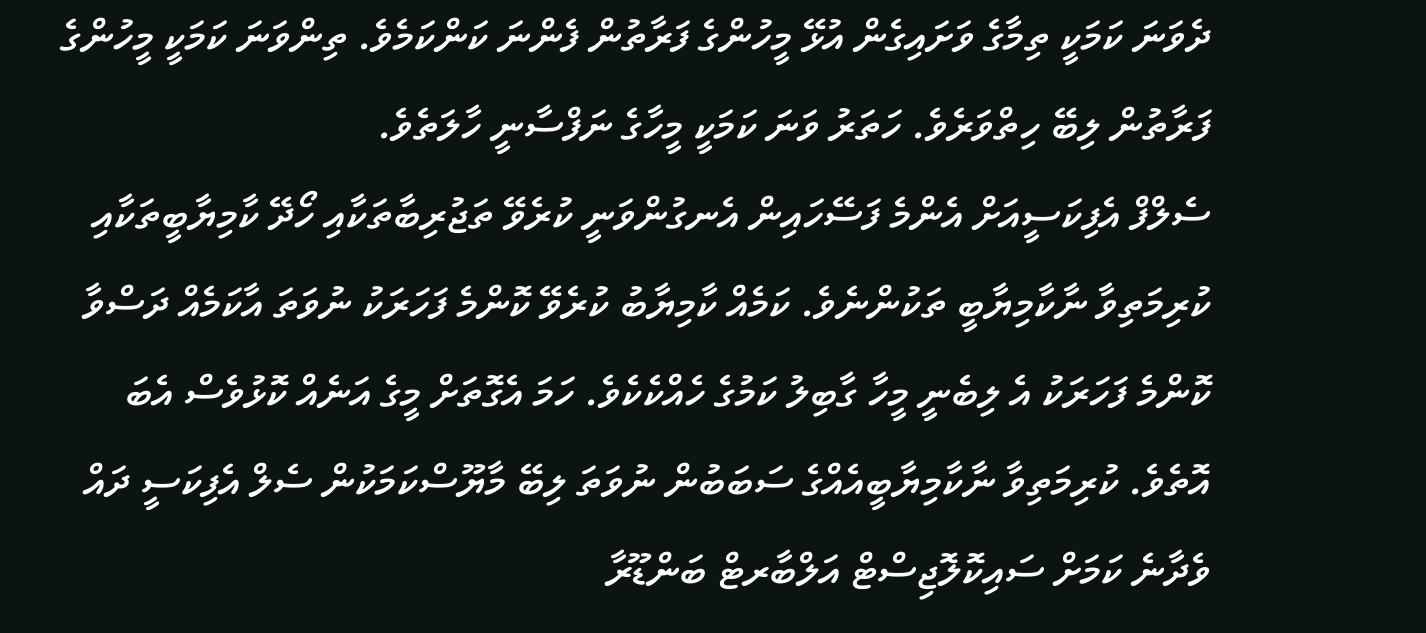ދެވަނަ ކަމަކީ ތިމާގެ ވަށައިގެން އުޅޭ މީހުންގެ ފަރާތުން ފެންނަ ކަންކަމެވެ. ތިންވަނަ ކަމަކީ މީހުންގެ ފަރާތުން ލިބޭ ހިތްވަރެވެ. ހަތަރު ވަނަ ކަމަކީ މީހާގެ ނަފްސާނީ ހާލަތެވެ.
ސެލްފް އެފިކަސީއަށް އެންމެ ފަސޭހައިން އެނގުންވަނީ ކުރެވޭ ތަޖުރިބާތަކާއި ހޯދޭ ކާމިޔާބީތަކާއި ކުރިމަތިވާ ނާކާމިޔާބީ ތަކުންނެވެ. ކަމެއް ކާމިޔާބު ކުރެވޭ ކޮންމެ ފަހަރަކު ނުވަތަ އާކަމެއް ދަސްވާ ކޮންމެ ފަހަރަކު އެ ލިބެނީ މީހާ ގާބިލު ކަމުގެ ހެއްކެކެވެ. ހަމަ އެގޮތަށް މީގެ އަނެއް ކޮޅުވެސް އެބަ އޮތެވެ. ކުރިމަތިވާ ނާކާމިޔާބީއެއްގެ ސަބަބުން ނުވަތަ ލިބޭ މާޔޫސްކަމަކުން ސެލް އެފިކަސީ ދައް ވެދާނެ ކަމަށް ސައިކޮލޮޖިސްޓް އަލްބާރޓް ބަންޑޫރާ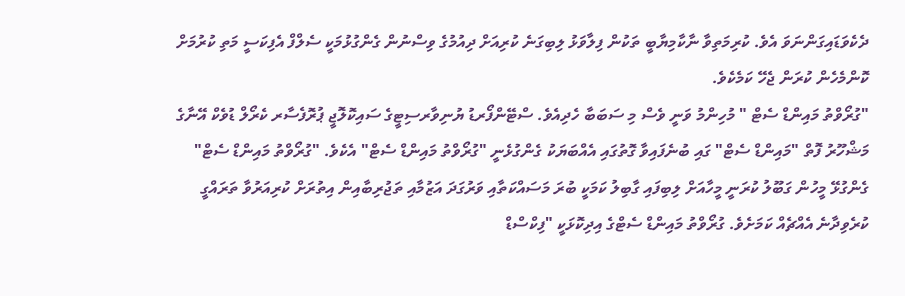ދެކެވަޑައިގަންނަވަ އެވެ. ކުރިމަތިވާ ނާކާމިޔާބީ ތަކުން ފިލާވަޅު ލިބިގަނެ ކުރިއަށް ދިއުމުގެ ވިސްނުން ގެންގުޅުމަކީ ސެލްފް އެފިކަސީ މަތި ކުރުމަށް ކޮންމެހެން ކުރަން ޖެހޭ ކަމެކެވެ.
"ގުރޯވްތު މައިންޑް ސެޓް " މުހިންމު ވަނީ ވެސް މި ސަބަބާ ހެދިއެވެ. ސްޓޭންފޯރޑު ޔުނިވާރސިޓީގެ ސައިކޮލޮޖީ ޕުރޮފެސާރ ކެރޯލް ޑުވެކް އޭނާގެ މަޝްހޫރު ފޮތް "މައިންޑް ސެޓް" ގައި ބުނެފައިވާ ގޮތުގައި އެއްބަޔަކު ގެންގުޅެނީ "ގުރޯވްތު މައިންޑް ސެޓް" އެކެވެ. "ގުރޯވްތު މައިންޑް ސެޓް" ގެންގުޅޭ މީހުން ގަބޫލު ކުރަނީ މީހާއަށް ލިބިފައި ގާބިލު ކަމަކީ ބުރަ މަސައްކަތާއި ވަރުގަދަ އަޒުމާއި ތަޖުރިބާއިން އިތުރަށް ކުރިއަރުވާ ތަރައްގީ ކުރެވިދާނެ އެއްޗެއް ކަމަށެވެ. ގުރޯވްތު މައިންޑް ސެޓްގެ އިދިކޮޅަކީ "ފިކްސްޑް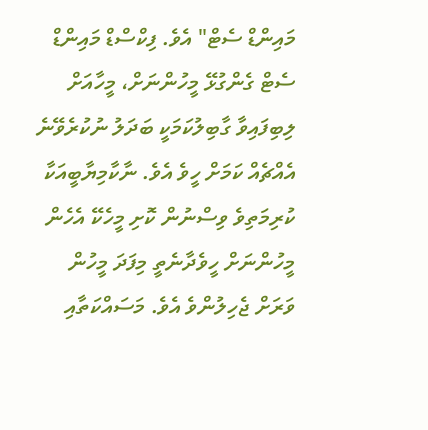މައިންޑް ސެޓް" އެވެ. ފިކްސްޑް މައިންޑް ސެޓް ގެންގުޅޭ މީހުންނަށް، މީހާއަށް ލިބިފައިވާ ގާބިލުކަމަކީ ބަދަލު ނުކުރެވޭނެ އެއްޗެއް ކަމަށް ހީވެ އެވެ. ނާކާމިޔާބީއަކާ ކުރިމަތިވެ ވިސްނުން ކޮށި މީހެކޭ އެހެން މީހުންނަށް ހީވެދާނެތީ މިފަދަ މީހުން ވަރަށް ޖެހިލުންވެ އެވެ. މަސައްކަތާއި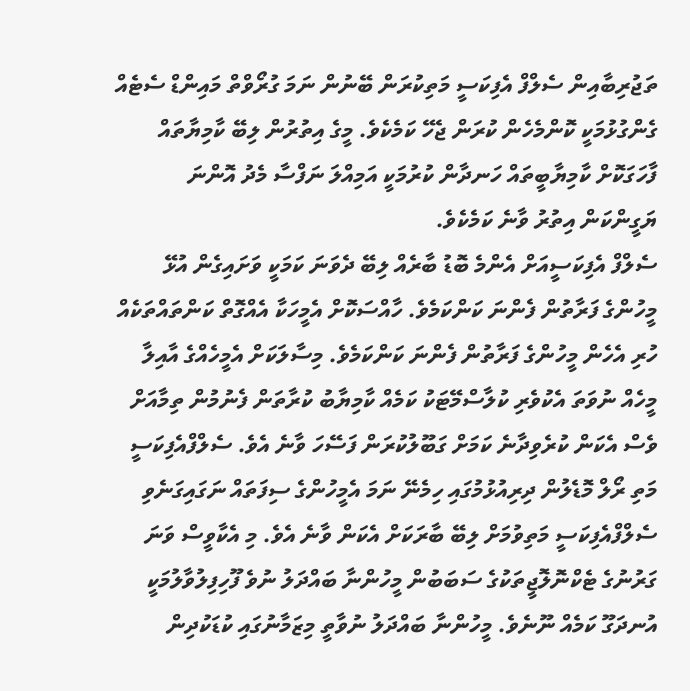ތަޖުރިބާއިން ސެލްފް އެފިކަސީ މަތިކުރަން ބޭނުން ނަމަ ގުރޯވްތް މައިންޑް ސެޓެއް ގެންގުޅުމަކީ ކޮންމެހެން ކުރަން ޖެހޭ ކަމެކެވެ. މީގެ އިތުރުން ލިބޭ ކާމިޔާތައް ފާހަގަކޮށް ކާމިޔާބީތައް ހަނދާން ކުރުމަކީ އަމިއްލަ ނަފްސާ މެދު އޮންނަ ޔަގީންކަން އިތުރު ވާނެ ކަމެކެވެ.
ސެލްފް އެފިކަސީއަށް އެންމެ ބޮޑު ބާރެއް ލިބޭ ދެވަނަ ކަމަކީ ވަށައިގެން އުޅޭ މީހުންގެ ފަރާތުން ފެންނަ ކަންކަމެވެ. ހާއްސަކޮށް އެމީހަކާ އެއްގޮތް ކަންތައްތަކެއް ހުރި އެހެން މީހުންގެ ފަރާތުން ފެންނަ ކަންކަމެވެ. މިސާލަކަށް އެމީހެއްގެ އާއިލާ މީހެއް ނުވަތަ އެކުވެރި ކުލާސްމޭޓަކު ކަމެއް ކާމިޔާބު ކުރާތަން ފެނުމުން ތިމާއަށް ވެސް އެކަން ކުރެވިދާނެ ކަމަށް ގަބޫލުކުރަން ފަސޭހަ ވާނެ އެވެ. ސެލްފްއެފިކަސީ މަތި ރޯލް މޮޑެލުން ދިރިއުޅުމުގައި ހިމެނޭ ނަމަ އެމީހުންގެ ސިފަތައް ނަގައިގަނެވި ސެލްފްއެފިކަސީ މަތިވުމަށް ލިބޭ ބާރަކަށް އެކަން ވާނެ އެވެ. މި އެކާވީސް ވަނަ ގަރުނުގެ ޓެކްނޮލޮޖީތަކުގެ ސަބަބުން މީހުންނާ ބައްދަލު ނުވެ ފޫހިފިލުވާލުމަކީ އުނދަގޫ ކަމެއް ނޫނެވެ. މީހުންނާ ބައްދަލު ނުވާތީ މިޒަމާނުގައި ކުޑަކުދިން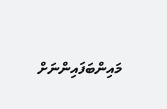މައިންބަފައިންނަށް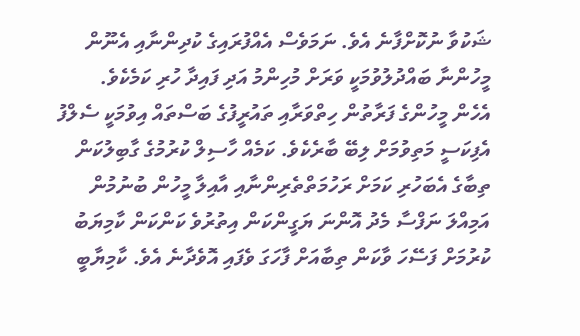ޝަކުވާ ނުކޮށްފާނެ އެވެ. ނަމަވެސް އެއްފުރައިގެ ކުދިންނާއި އެނޫން މީހުންނާ ބައްދުލުވުމަކީ ވަރަށް މުހިންމު އަދި ފައިދާ ހުރި ކަމެކެވެ.
އެހެން މީހުންގެ ފަރާތުން ހިތްވަރާއި ތައުރީފުގެ ބަސްތައް އިވުމަކީ ސެލްފު އެފިކަސީ މަތިވުމަށް ލިބޭ ބާރެކެވެ. ކަމެއް ހާސިލް ކުރުމުގެ ގާބިލުކަން ތިބާގެ އެބަހުރި ކަމަށް ރަހުމަތްތެރިންނާއި އާއިލާ މީހުން ބުނުމުން އަމިއްލަ ނަފްސާ މެދު އޮންނަ ޔަގީންކަން އިތުރުވެ ކަންކަން ކާމިޔަބު ކުރުމަށް ފަސޭހަ ވާކަން ތިބާއަށް ފާހަގަ ވެފައި އޮވެދާނެ އެވެ. ކާމިޔާބީ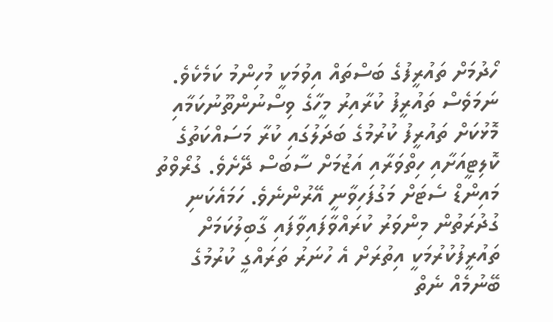ހޯދުމަށް ތައުރީފުގެ ބަސްތައް އިވުމަކީ މުހިންމު ކަމެކެވެ. ނަމަވެސް ތައުރީފު ކުރާއިރު މީހާގެ ވިސްނުންތޫނުކަމާއި މޮޅުކަށް ތައުރީފު ކުރުމުގެ ބަދަލުގައި ކުރާ މަސައްކަތުގެ ކޮލިޓީއަށާއި ހިތްވަރާއި އަޒުމަށް ސާބަސް ދޭށެވެ. ގުރޯވްތު މައިންޑް ސެޓަށް މަގުފަހިވާނީ އޭރުންނެވެ. ހަމައެކަނި ގުދުރަތުން މިންވަރު ކުރައްވާފައިވާފައި ގާބިލުކަމަށް ތައުރީފުކުރުމަކީ އިތުރަށް އެ ހުނަރު ތަރައްގީ ކުރުމުގެ ބޭނުމެއް ނެތް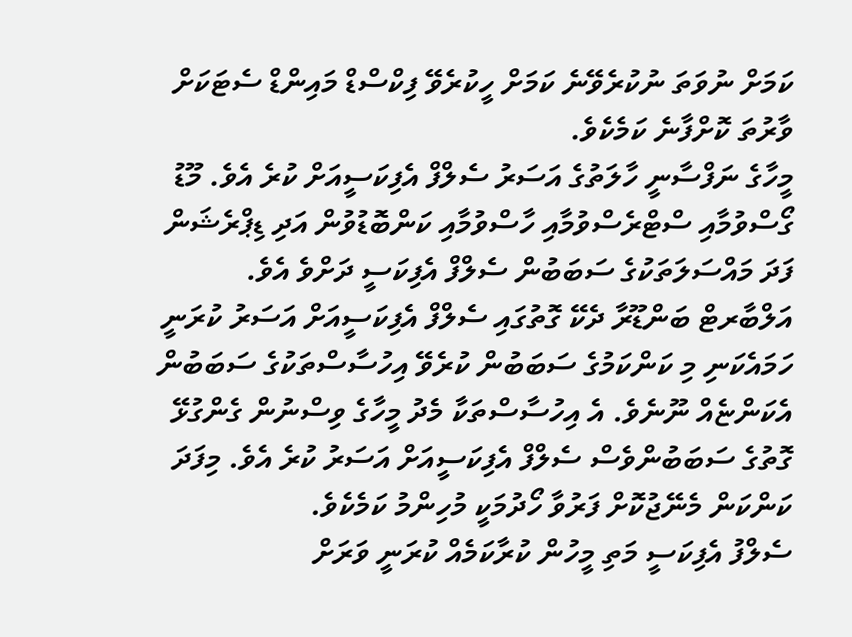ކަމަށް ނުވަތަ ނުކުރެވޭނެ ކަމަށް ހީކުރެވޭ ފިކްސްޑް މައިންޑް ސެޓަކަށް ވާރުތަ ކޮށްފާނެ ކަމެކެވެ.
މީހާގެ ނަފްސާނީ ހާލަތުގެ އަސަރު ސެލްފް އެފިކަސީއަށް ކުރެ އެވެ. މޫޑު ގޯސްވުމާއި ސްޓްރެސްވުމާއި ހާސްވުމާއި ކަންބޮޑުވުން އަދި ޑިޕްރެޝަން ފަދަ މައްސަލަތަކުގެ ސަބަބުން ސެލްފް އެފިކަސީ ދަށްވެ އެވެ. އަލްބާރޓް ބަންޑޫރާ ދެކޭ ގޮތުގައި ސެލްފް އެފިކަސީއަށް އަސަރު ކުރަނީ ހަމައެކަނި މި ކަންކަމުގެ ސަބަބުން ކުރެވޭ އިހުސާސްތަކުގެ ސަބަބުން އެކަންޏެއް ނޫނެވެ. އެ އިހުސާސްތަކާ މެދު މީހާގެ ވިސްނުން ގެންގުޅޭ ގޮތުގެ ސަބަބުންވެސް ސެލްފް އެފިކަސީއަށް އަސަރު ކުރެ އެވެ. މިފަދަ ކަންކަން މެނޭޖުކޮށް ފަރުވާ ހޯދުމަކީ މުހިންމު ކަމެކެވެ.
ސެލްފު އެފިކަސީ މަތި މީހުން ކުރާކަމެއް ކުރަނީ ވަރަށް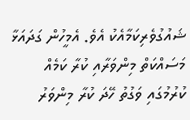ޝައުގުވެރިކަމާއެކު އެވެ. އެމީހުން ގަދައަޅާ މަސައްކަތް މިންވަރާއި ކުރާ ކަމެއް ކުރުމުގައި ވަގުތު ހޭދަ ކުރާ މިންވަރު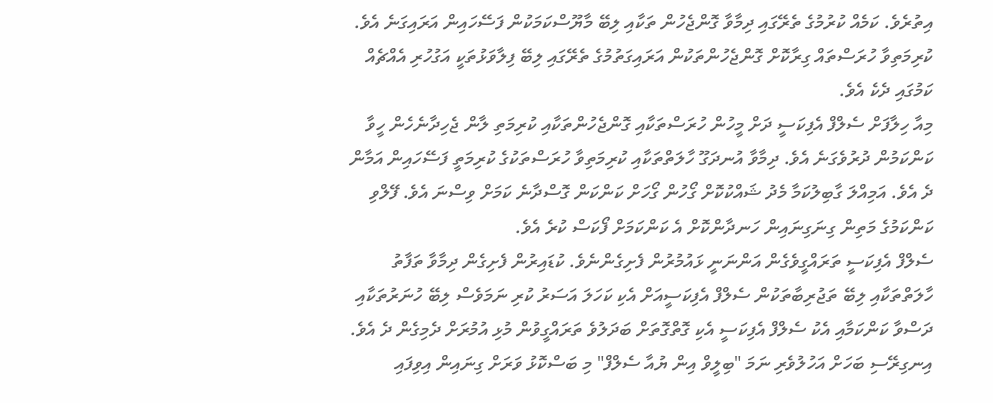އިތުރެވެ. ކަމެއް ކުރުމުގެ ތެރޭގައި ދިމާވާ ގޮންޖެހުން ތަކާއި ލިބޭ މާޔޫސްކަމަކުން ފަސޭހައިން އަރައިގަނެ އެވެ. ކުރިމަތިވާ ހުރަސްތައް ގިރާކޮށް ގޮންޖެހުންތަކުން އަރައިގަތުމުގެ ތެރޭގައި ލިބޭ ފިލާވަޅުތަކީ އަގުހުރި އެއްޗެއް ކަމުގައި ދެކެ އެވެ.
މިއާ ހިލާފަށް ސެލްފް އެފިކަސީ ދަށް މީހުން ހުރަސްތަކާއި ގޮންޖެހުންތަކާއި ކުރިމަތި ލާން ޖެހިދާނެހެން ހީވާ ކަންކަމުން ދުރުވެގަނެ އެވެ. ދިމާވާ އުނދަގޫ ހާލަތްތަކާއި ކުރިމަތިވާ ހުރަސްތަކުގެ ކުރިމަތީ ފަސޭހައިން އަމާން ދެ އެވެ. އަމިއްލަ ގާބިލުކަމާ މެދު ޝައްކުކޮށް ގޯހުން ގޯހަށް ކަންކަން ގޮސްދާނެ ކަމަށް ވިސްނަ އެވެ. ފޭލްވި ކަންކަމުގެ މަތިން ގިނަގިނައިން ހަނދާންކޮށް އެ ކަންކަމަށް ފޯކަސް ކުރެ އެވެ.
ސެލްފް އެފިކަސީ ތަރައްގީވެގެން އަންނަނީ ޅައުމުރުން ފެށިގެންނެވެ. ކުޑައިރުން ފެށިގެން ދިމާވާ ތަފާތު ހާލަތްތަކާއި ލިބޭ ތަޖުރިބާތަކުން ސެލްފް އެފިކަސީއަށް އެކި ކަހަލަ އަސަރު ކުރި ނަމަވެސް ލިބޭ ހުނަރުތަކާއި ދަސްވާ ކަންކަމާއި އެކު ސެލްފް އެފިކަސީ އެކި ގޮތްގޮތަށް ބަދަލުވެ ތަރައްގީވުން މުޅި އުމުރަށް ދެމިގެން ދެ އެވެ. އިނގިރޭސި ބަހަށް އަހުލުވެރި ނަމަ "ބިލީވް އިން ޔުއާ ސެލްފް" މި ބަސްކޮޅު ވަރަށް ގިނައިން އިވިފައި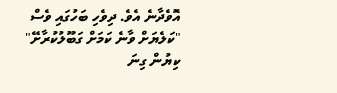އޮވެދާނެ އެވެ. ދިވެހި ބަހުގައި ވެސް "ކަލެޔަށް ވާނެ ކަމަށް ގަބޫލުކުރާށޭ" ކިޔުން ގިނަ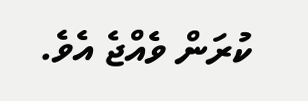ކުރަން ވެއްޖެ އެވެ.